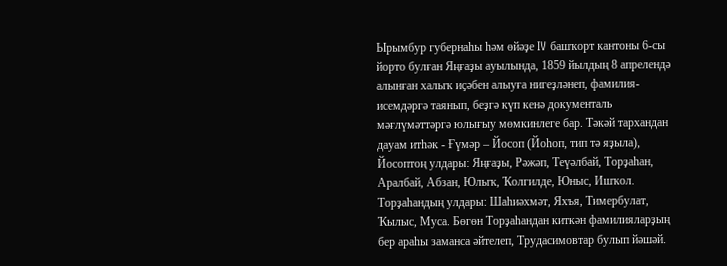Ырымбур губернаһы һәм өйәҙе IV башҡорт кантоны 6-сы йорто булған Яңғаҙы ауылында, 1859 йылдың 8 апрелендә алынған халыҡ иҫәбен алыуға нигеҙләнеп, фамилия-исемдәргә таянып, беҙгә күп кенә документаль мәғлүмәттәргә юлығыу мөмкинлеге бар. Тәкәй тархандан дауам итһәк - Ғүмәр – Йосоп (Йоһоп, тип тә яҙыла), Йосоптоң улдары: Яңғаҙы, Рәжәп, Теүәлбай, Торҙаһан, Аралбай, Абзан, Юлыҡ, Ҡолгилде, Юныс, Ишҡол. Торҙаһандың улдары: Шаһиәхмәт, Яхъя, Тимербулат, Ҡылыс, Муса. Бөгөн Торҙаһандан киткән фамилияларҙың бер араһы заманса әйтелеп, Трудасимовтар булып йәшәй.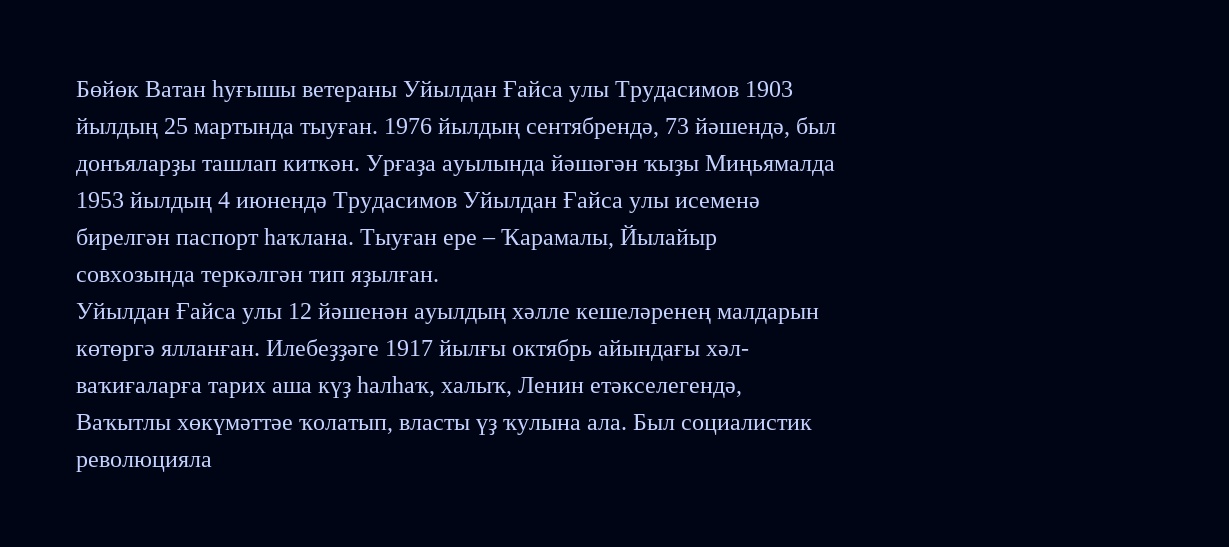Бөйөк Ватан һуғышы ветераны Уйылдан Ғайса улы Трудасимов 1903 йылдың 25 мартында тыуған. 1976 йылдың сентябрендә, 73 йәшендә, был донъяларҙы ташлап киткән. Урғаҙа ауылында йәшәгән ҡыҙы Миңьямалда 1953 йылдың 4 июнендә Трудасимов Уйылдан Ғайса улы исеменә бирелгән паспорт һаҡлана. Тыуған ере – Ҡарамалы, Йылайыр совхозында теркәлгән тип яҙылған.
Уйылдан Ғайса улы 12 йәшенән ауылдың хәлле кешеләренең малдарын көтөргә ялланған. Илебеҙҙәге 1917 йылғы октябрь айындағы хәл-ваҡиғаларға тарих аша күҙ һалһаҡ, халыҡ, Ленин етәкселегендә, Ваҡытлы хөкүмәттәе ҡолатып, власты үҙ ҡулына ала. Был социалистик революцияла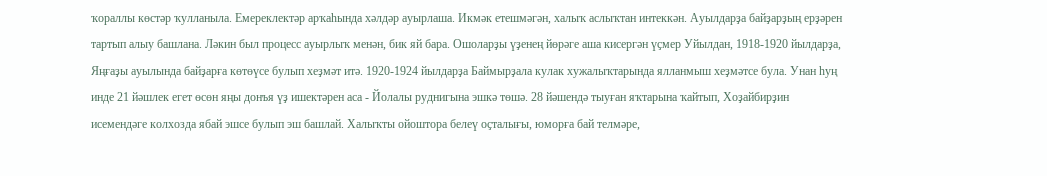ҡораллы көстәр ҡулланыла. Емереклектәр арҡаһында хәлдәр ауырлаша. Икмәк етешмәгән, халыҡ аслыҡтан интеккән. Ауылдарҙа байҙарҙың ерҙәрен тартып алыу башлана. Ләкин был процесс ауырлыҡ менән, бик яй бара. Ошоларҙы үҙенең йөрәге аша кисергән үҫмер Уйылдан, 1918-1920 йылдарҙа, Яңғаҙы ауылында байҙарға көтөүсе булып хеҙмәт итә. 1920-1924 йылдарҙа Баймырҙала кулак хужалыҡтарында ялланмыш хеҙмәтсе була. Унан һуң инде 21 йәшлек егет өсөн яңы донъя үҙ ишектәрен аса - Йолалы руднигына эшкә төшә. 28 йәшендә тыуған яҡтарына ҡайтып, Хоҙайбирҙин исемендәге колхозда ябай эшсе булып эш башлай. Халыҡты ойоштора белеү оҫталығы, юморға бай телмәре,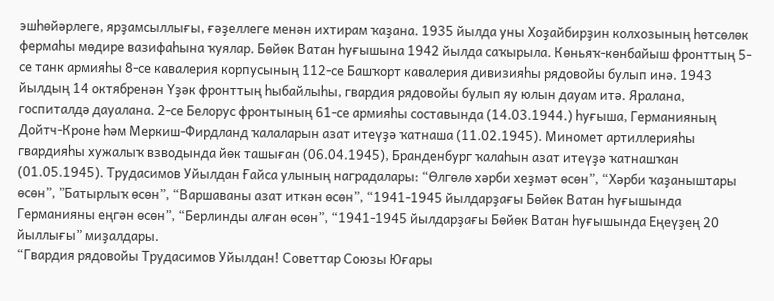эшһөйәрлеге, ярҙамсыллығы, ғәҙеллеге менән ихтирам ҡаҙана. 1935 йылда уны Хоҙайбирҙин колхозының һөтсөлөк фермаһы мөдире вазифаһына ҡуялар. Бөйөк Ватан һуғышына 1942 йылда саҡырыла. Көньяҡ-көнбайыш фронттың 5-се танк армияһы 8-се кавалерия корпусының 112-се Башҡорт кавалерия дивизияһы рядовойы булып инә. 1943 йылдың 14 октябренән Үҙәк фронттың һыбайлыһы, гвардия рядовойы булып яу юлын дауам итә. Яралана, госпиталдә дауалана. 2-се Белорус фронтының 61-се армияһы составында (14.03.1944.) һуғыша, Германияның Дойтч-Кроне һәм Меркиш-Фирдланд ҡалаларын азат итеүҙә ҡатнаша (11.02.1945). Миномет артиллерияһы гвардияһы хужалыҡ взводында йөк ташыған (06.04.1945), Бранденбург ҡалаһын азат итеүҙә ҡатнашҡан (01.05.1945). Трудасимов Уйылдан Ғайса улының наградалары: “Өлгөлө хәрби хеҙмәт өсөн”, “Хәрби ҡаҙаныштары өсөн”, ”Батырлыҡ өсөн”, “Варшаваны азат иткән өсөн”, “1941-1945 йылдарҙағы Бөйөк Ватан һуғышында Германияны еңгән өсөн”, “Берлинды алған өсөн”, “1941-1945 йылдарҙағы Бөйөк Ватан һуғышында Еңеүҙең 20 йыллығы” миҙалдары.
“Гвардия рядовойы Трудасимов Уйылдан! Советтар Союзы Юғары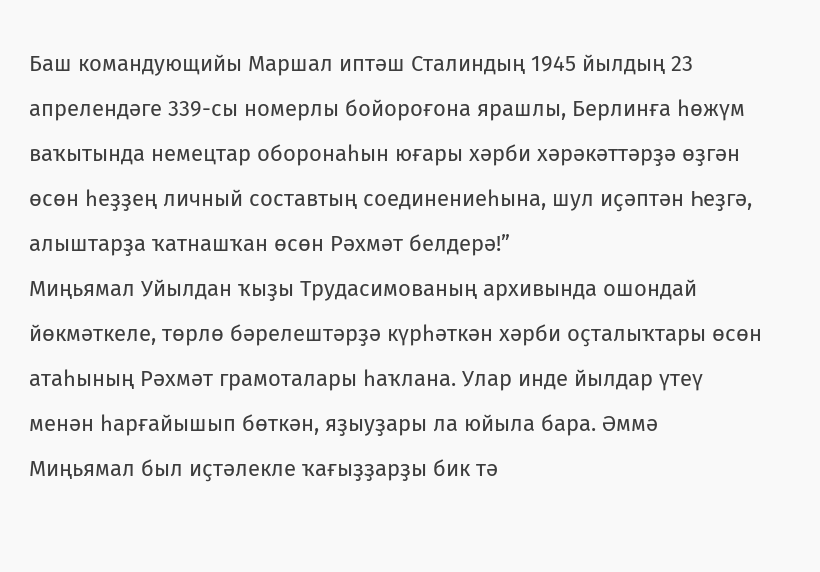Баш командующийы Маршал иптәш Сталиндың 1945 йылдың 23 апрелендәге 339-сы номерлы бойороғона ярашлы, Берлинға һөжүм ваҡытында немецтар оборонаһын юғары хәрби хәрәкәттәрҙә өҙгән өсөн һеҙҙең личный составтың соединениеһына, шул иҫәптән Һеҙгә, алыштарҙа ҡатнашҡан өсөн Рәхмәт белдерә!”
Миңьямал Уйылдан ҡыҙы Трудасимованың архивында ошондай йөкмәткеле, төрлө бәрелештәрҙә күрһәткән хәрби оҫталыҡтары өсөн атаһының Рәхмәт грамоталары һаҡлана. Улар инде йылдар үтеү менән һарғайышып бөткән, яҙыуҙары ла юйыла бара. Әммә Миңьямал был иҫтәлекле ҡағыҙҙарҙы бик тә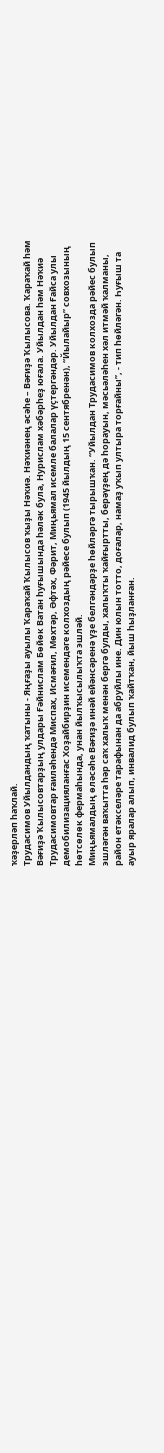ҡәҙерләп һаҡлай.
Трудасимов Уйылдандың ҡатыны - Яңғаҙы ауылы Ҡараҡай Ҡылысов ҡыҙы Нәҡиә. Нәҡиәнең әсәһе – Вәғиҙә Ҡылысова. Ҡараҡай һәм Вәғиҙә Ҡылысовтарҙың улдары Ғәйнислам Бөйөк Ватан һуғышында һәләк була, Нурислам хәбәрһеҙ юғала. Уйылдан һәм Нәҡиә Трудасимовтар ғаиләһендә Миспах, Исмәғил, Мөхтәр, Әфтәх, Фәрит, Миңьямал исемле балалар үҫтергәндәр. Уйылдан Ғайса улы демобилизацияланғас Хоҙайбирҙин исемендәге колхоздың рәйесе булып (1945 йылдың 15 сентябренән), “Йылайыр” совхозының һөтсөлөк фермаһында, унан йылҡысылыҡта эшләй.
Миңьямалдың өләсәһе Вәғиҙә инәй ейәнсәренә үҙе белгәндәрҙе һөйләргә тырышҡан. “Уйылдан Трудасимов колхозда рәйес булып эшләгән ваҡытта һәр саҡ халыҡ менән бергә булды, халыҡты ҡайғыртты, берәүҙең дә һорауын, мәсьәләһен хәл итмәй ҡалманы, район етәкселәре тарафынан да абруйлы ине. Дин юлын тотто, доғалар, намаҙ уҡып ултыра торғайны”, - тип һөйләгән. Һуғыш та ауыр яралар алып, инвалид булып ҡайтҡан, йыш һыҙланған.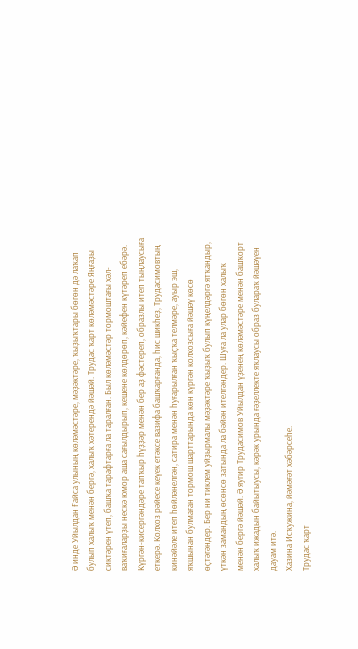Ә инде Уйылдан Ғайса улының көләмәстәре, мәҙәктәре, ҡыҙыҡтары бөгөн дә лаҡап булып халыҡ менән бергә, халыҡ хәтерендә йәшәй. Трудас ҡарт көләмәстәре Яңғаҙы сиктәрен үтеп, башҡа тарафтарға ла таралған. Был көләмәстәр тормоштағы хәл-ваҡиғаларҙы нескә юмор аша сағылдырып, кешене көлдөрөп, кәйефен күтәреп ебәрә. Күргән-кисергәндәре тапҡыр һүҙҙәр менән бер аҙ фәстереп, образлы итеп тыңлаусыға еткерә. Колхоз рәйесе кеүек етәксе вазифа башҡарғанда, һис шикһеҙ, Трудасимовтың кинәйәле итеп һөйләнелгән, сатира менән һуғарылған ҡыҫҡа телмәре, ауыр эш, яҡшынан булмаған тормош шарттарында көн күргән колхозсыға йәшәү көсө өҫтәгәндер. Бер ни тиклем уйҙырмалы мәҙәктәре ҡыҙыҡ булып күңелдәргә ятҡандыр, үткән замандың өсөнсө затында ла бәйән ителгәндер. Шуға ла улар бөгөн халыҡ менән бергә йәшәй. Ә яугир Трудасимов Уйылдан үҙенең көләмәстәре менән башҡорт халыҡ ижадын байытыусы, кәрәк урында ғәҙеллекте яҡлаусы образ булараҡ йәшәүен дауам итә.
Хазина Исҡужина, йәмәғәт хәбәрсеһе.
Трудас ҡарт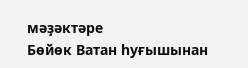мәҙәктәре
Бөйөк Ватан һуғышынан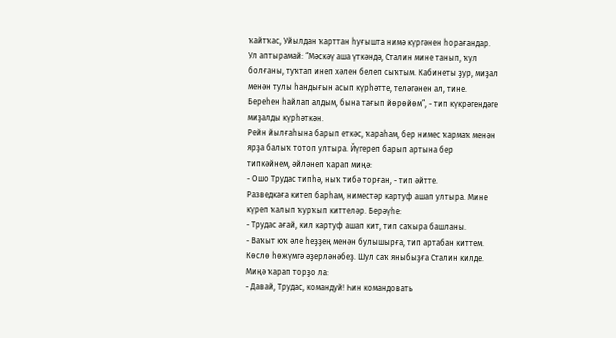ҡайтҡас, Уйылдан ҡарттан һуғышта нимә күргәнен һорағандар. Ул аптырамай: “Мәскәү аша үткәндә, Сталин мине танып, ҡул болғаны, туҡтап инеп хәлен белеп сыҡтым. Кабинеты ҙур, миҙал менән тулы һандығын асып күрһәтте, теләгәнен ал, тине. Береһен һайлап алдым, бына тағып йөрөйөм”, - тип күкрәгендәге миҙалды күрһәткән.
Рейн йылғаһына барып еткәс, ҡараһам, бер нимес ҡармаҡ менән ярҙа балыҡ тотоп ултыра. Йүгереп барып артына бер типкәйнем, әйләнеп ҡарап миңә:
- Ошо Трудас типһә, ныҡ тибә торған, - тип әйтте.
Разведкаға китеп барһам, ниместәр картуф ашап ултыра. Мине күреп ҡалып ҡурҡып киттеләр. Берәүһе:
- Трудас ағай, кил картуф ашап кит, тип саҡыра башланы.
- Ваҡыт юҡ әле һеҙҙең менән булышырға, тип артабан киттем.
Көслө һөжүмгә әҙерләнәбеҙ. Шул саҡ яныбыҙға Сталин килде. Миңә ҡарап торҙо ла:
- Давай, Трудас, командуй! Һин командовать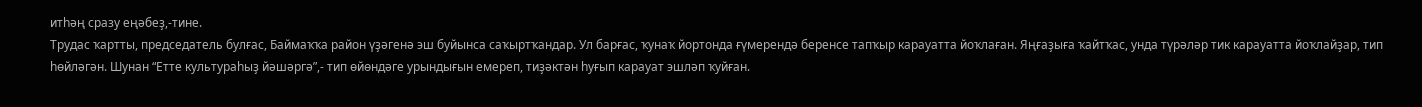итһәң сразу еңәбеҙ,-тине.
Трудас ҡартты, председатель булғас, Баймаҡҡа район үҙәгенә эш буйынса саҡыртҡандар. Ул барғас, ҡунаҡ йортонда ғүмерендә беренсе тапҡыр карауатта йоҡлаған. Яңғаҙыға ҡайтҡас, унда түрәләр тик карауатта йоҡлайҙар, тип һөйләгән. Шунан “Етте культураһыҙ йәшәргә”,- тип өйөндәге урындығын емереп, тиҙәктән һуғып карауат эшләп ҡуйған.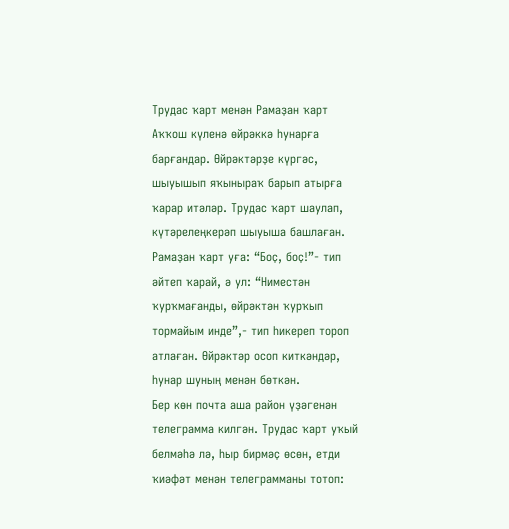Трудас ҡарт менән Рамаҙан ҡарт Аҡҡош күленә өйрәккә һунарға барғандар. Өйрәктәрҙе күргәс, шыуышып яҡыныраҡ барып атырға ҡарар итәләр. Трудас ҡарт шаулап, күтәрелеңкерәп шыуыша башлаған. Рамаҙан ҡарт уға: “Боҫ, боҫ!”- тип әйтеп ҡарай, ә ул: “Ниместән ҡурҡмағанды, өйрәктән ҡурҡып тормайым инде”,- тип һикереп тороп атлаған. Өйрәктәр осоп киткәндәр, һунар шуның менән бөткән.
Бер көн почта аша район үҙәгенән телеграмма килгән. Трудас ҡарт уҡый белмәһә лә, һыр бирмәҫ өсөн, етди ҡиәфәт менән телеграмманы тотоп: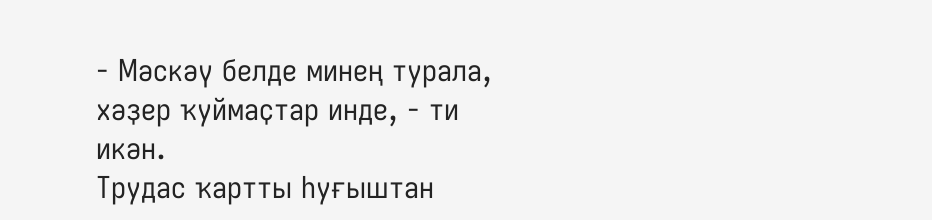- Мәскәү белде минең турала, хәҙер ҡуймаҫтар инде, - ти икән.
Трудас ҡартты һуғыштан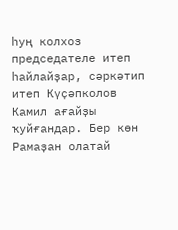һуң колхоз председателе итеп һайлайҙар, сәркәтип итеп Күҫәпколов Камил ағайҙы ҡуйғандар. Бер көн Рамаҙан олатай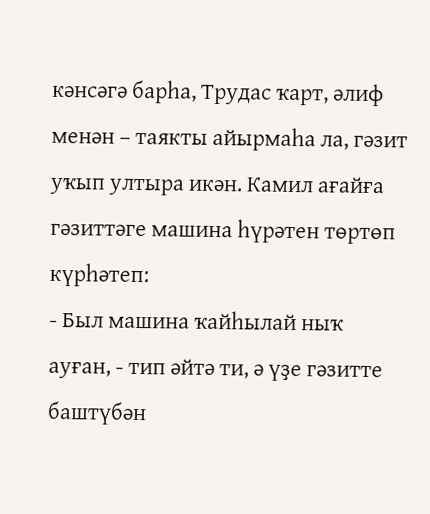кәнсәгә барһа, Трудас ҡарт, әлиф менән – таякты айырмаһа ла, гәзит уҡып ултыра икән. Камил ағайға гәзиттәге машина һүрәтен төртөп күрһәтеп:
- Был машина ҡайһылай ныҡ ауған, - тип әйтә ти, ә үҙе гәзитте баштүбән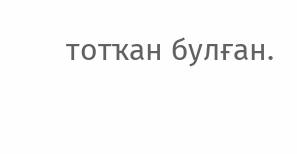тотҡан булған.